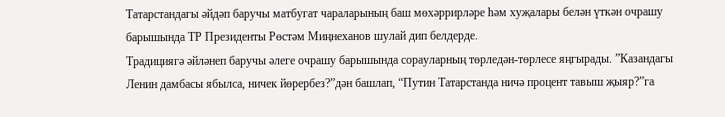Татарстандагы әйдәп баручы матбугат чараларының баш мөхәррирләре һәм хуҗалары белән үткән очрашу барышында ТР Президенты Рөстәм Миңнеханов шулай дип белдерде.
Традициягә әйләнеп баручы әлеге очрашу барышында сорауларның төрледән-төрлесе яңгырады. ”Казандагы Ленин дамбасы ябылса, ничек йөрербез?”дән башлап, “Путин Татарстанда ничә процент тавыш җыяр?”га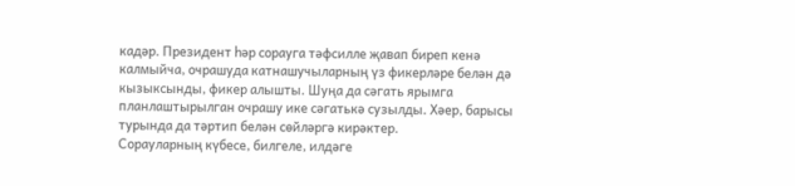кадәр. Президент һәр сорауга тәфсилле җавап биреп кенә калмыйча, очрашуда катнашучыларның үз фикерләре белән дә кызыксынды, фикер алышты. Шуңа да сәгать ярымга планлаштырылган очрашу ике сәгатькә сузылды. Хәер, барысы турында да тәртип белән сөйләргә кирәктер.
Сорауларның күбесе, билгеле, илдәге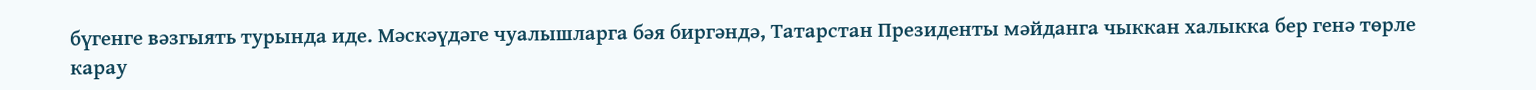бүгенге вәзгыять турында иде. Мәскәүдәге чуалышларга бәя биргәндә, Татарстан Президенты мәйданга чыккан халыкка бер генә төрле карау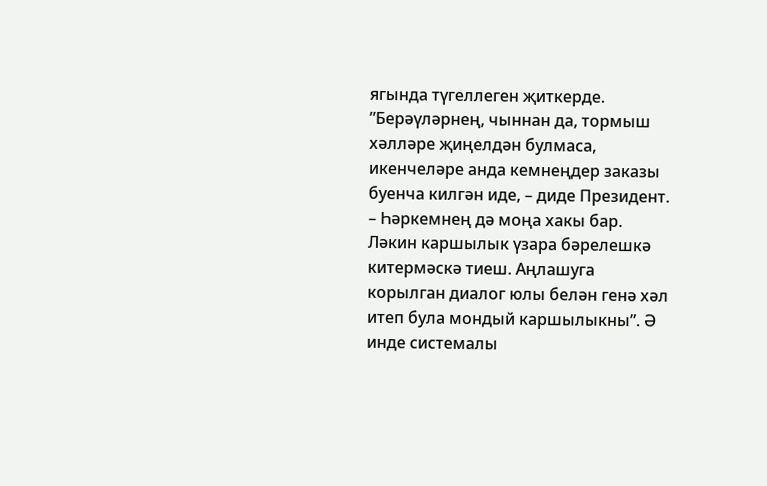ягында түгеллеген җиткерде. ”Берәүләрнең, чыннан да, тормыш хәлләре җиңелдән булмаса, икенчеләре анда кемнеңдер заказы буенча килгән иде, – диде Президент. – Һәркемнең дә моңа хакы бар. Ләкин каршылык үзара бәрелешкә китермәскә тиеш. Аңлашуга корылган диалог юлы белән генә хәл итеп була мондый каршылыкны”. Ә инде системалы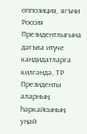оппозиция, ягъни Россия Президентлыгына дәгъва итүче кандидатларга килгәндә, ТР Президенты аларның һәркайсының уңай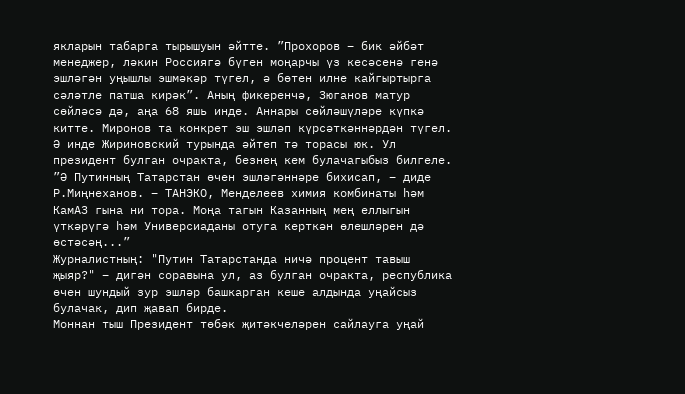якларын табарга тырышуын әйтте. ”Прохоров – бик әйбәт менеджер, ләкин Россиягә бүген моңарчы үз кесәсенә генә эшләгән уңышлы эшмәкәр түгел, ә бөтен илне кайгыртырга сәләтле патша кирәк”. Аның фикеренчә, Зюганов матур сөйләсә дә, аңа 68 яшь инде. Аннары сөйләшүләре күпкә китте. Миронов та конкрет эш эшләп күрсәткәннәрдән түгел. Ә инде Жириновский турында әйтеп тә торасы юк. Ул президент булган очракта, безнең кем булачагыбыз билгеле. ”Ә Путинның Татарстан өчен эшләгәннәре бихисап, – диде Р.Миңнеханов. – ТАНЭКО, Менделеев химия комбинаты һәм КамАЗ гына ни тора. Моңа тагын Казанның мең еллыгын үткәрүгә һәм Универсиаданы отуга керткән өлешләрен дә өстәсәң...”
Журналистның: "Путин Татарстанда ничә процент тавыш җыяр?" – дигән соравына ул, аз булган очракта, республика өчен шундый зур эшләр башкарган кеше алдында уңайсыз булачак, дип җавап бирде.
Моннан тыш Президент төбәк җитәкчеләрен сайлауга уңай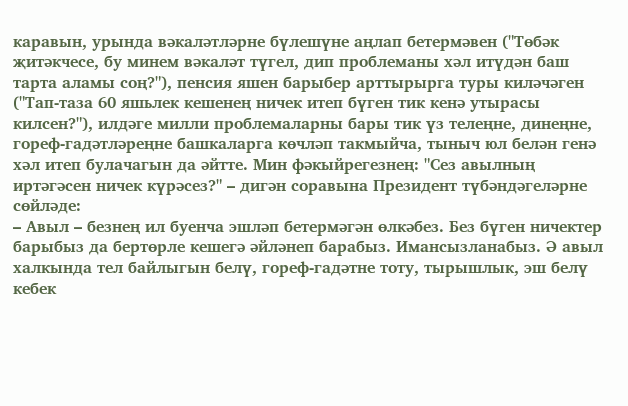каравын, урында вәкаләтләрне бүлешүне аңлап бетермәвен ("Төбәк җитәкчесе, бу минем вәкаләт түгел, дип проблеманы хәл итүдән баш тарта аламы соң?"), пенсия яшен барыбер арттырырга туры киләчәген ("Тап-таза 60 яшьлек кешенең ничек итеп бүген тик кенә утырасы килсен?"), илдәге милли проблемаларны бары тик үз телеңне, динеңне, гореф-гадәтләреңне башкаларга көчләп такмыйча, тыныч юл белән генә хәл итеп булачагын да әйтте. Мин фәкыйрегезнең: "Сез авылның иртәгәсен ничек күрәсез?" – дигән соравына Президент түбәндәгеләрне сөйләде:
– Авыл – безнең ил буенча эшләп бетермәгән өлкәбез. Без бүген ничектер барыбыз да бертөрле кешегә әйләнеп барабыз. Имансызланабыз. Ә авыл халкында тел байлыгын белү, гореф-гадәтне тоту, тырышлык, эш белү кебек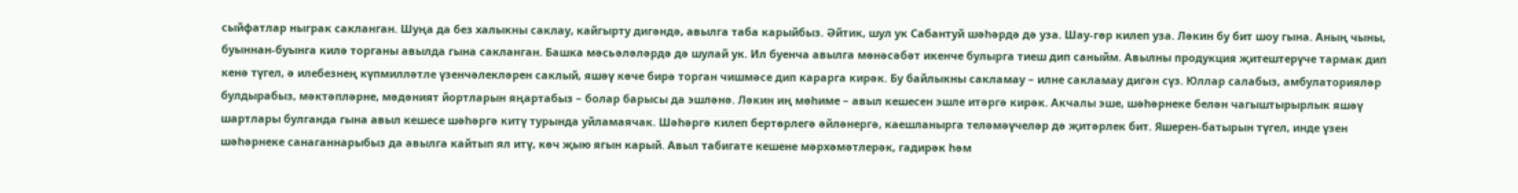сыйфатлар ныграк сакланган. Шуңа да без халыкны саклау, кайгырту дигәндә, авылга таба карыйбыз. Әйтик, шул ук Сабантуй шәһәрдә дә уза. Шау-гөр килеп уза. Ләкин бу бит шоу гына. Аның чыны, буыннан-буынга килә торганы авылда гына сакланган. Башка мәсьәләләрдә дә шулай ук. Ил буенча авылга мөнәсәбәт икенче булырга тиеш дип саныйм. Авылны продукция җитештерүче тармак дип кенә түгел, ә илебезнең күпмилләтле үзенчәлекләрен саклый, яшәү көче бирә торган чишмәсе дип карарга кирәк. Бу байлыкны сакламау – илне сакламау дигән сүз. Юллар салабыз, амбулаторияләр булдырабыз, мәктәпләрне, мәдәният йортларын яңартабыз – болар барысы да эшләнә. Ләкин иң мөһиме – авыл кешесен эшле итәргә кирәк. Акчалы эше, шәһәрнеке белән чагыштырырлык яшәү шартлары булганда гына авыл кешесе шәһәргә китү турында уйламаячак. Шәһәргә килеп бертөрлегә әйләнергә, каешланырга теләмәүчеләр дә җитәрлек бит. Яшерен-батырын түгел, инде үзен шәһәрнеке санаганнарыбыз да авылга кайтып ял итү, көч җыю ягын карый. Авыл табигате кешене мәрхәмәтлерәк, гадирәк һәм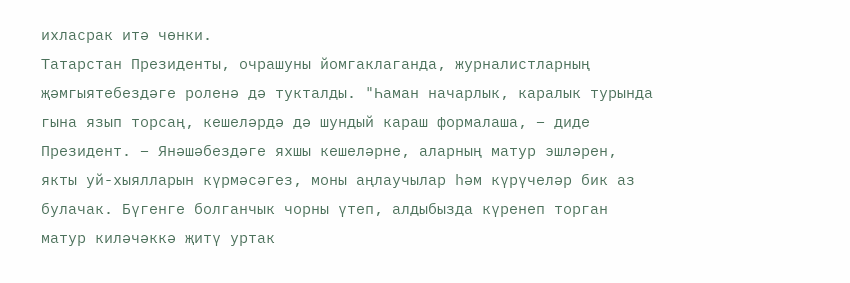ихласрак итә чөнки.
Татарстан Президенты, очрашуны йомгаклаганда, журналистларның җәмгыятебездәге роленә дә тукталды. "Һаман начарлык, каралык турында гына язып торсаң, кешеләрдә дә шундый караш формалаша, – диде Президент. – Янәшәбездәге яхшы кешеләрне, аларның матур эшләрен, якты уй-хыялларын күрмәсәгез, моны аңлаучылар һәм күрүчеләр бик аз булачак. Бүгенге болганчык чорны үтеп, алдыбызда күренеп торган матур киләчәккә җитү уртак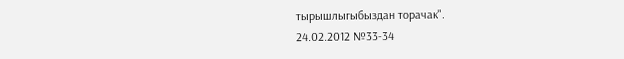тырышлыгыбыздан торачак".
24.02.2012 №33-34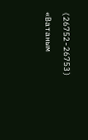(26752-26753) «Ватаным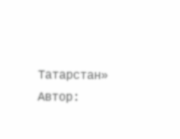Татарстан»
Автор: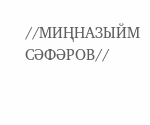//МИҢНАЗЫЙМ СӘФӘРОВ//